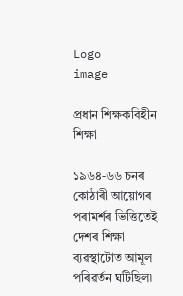Logo
image

প্ৰধান শিক্ষকবিহীন শিক্ষা

১৯৬৪-৬৬ চনৰ কোঠাৰী আয়োগৰ পৰামৰ্শৰ ভিত্তিতেই দেশৰ শিক্ষা ব্যৱস্থাটোত আমূল পৰিৱৰ্তন ঘটিছিল৷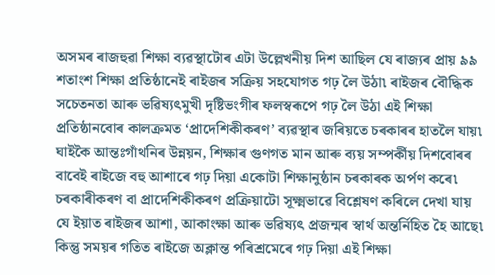অসমৰ ৰাজহুৱা শিক্ষা ব্যৱস্থাটোৰ এটা উল্লেখনীয় দিশ আছিল যে ৰাজ্যৰ প্ৰায় ৯৯ শতাংশ শিক্ষা প্ৰতিষ্ঠানেই ৰাইজৰ সক্ৰিয় সহযোগত গঢ় লৈ উঠা৷ ৰাইজৰ বৌদ্ধিক সচেতনতা আৰু ভৱিষ্যৎমুখী দৃষ্টিভংগীৰ ফলস্বৰূপে গঢ় লৈ উঠা এই শিক্ষা প্ৰতিষ্ঠানবোৰ কালক্ৰমত ‘প্ৰাদেশিকীকৰণ’ ব্যৱস্থাৰ জৰিয়তে চৰকাৰৰ হাতলৈ যায়৷ ঘাইকৈ আন্তঃগাঁথনিৰ উন্নয়ন, শিক্ষাৰ গুণগত মান আৰু ব্যয় সম্পৰ্কীয় দিশবোৰৰ বাবেই ৰাইজে বহু আশাৰে গঢ় দিয়া একোটা শিক্ষানুষ্ঠান চৰকাৰক অৰ্পণ কৰে৷ চৰকাৰীকৰণ বা প্ৰাদেশিকীকৰণ প্ৰক্ৰিয়াটো সূক্ষ্মভাৱে বিশ্লেষণ কৰিলে দেখা যায় যে ইয়াত ৰাইজৰ আশা, আকাংক্ষা আৰু ভৱিষ্যৎ প্ৰজন্মৰ স্বাৰ্থ অন্তৰ্নিহিত হৈ আছে৷ কিন্তু সময়ৰ গতিত ৰাইজে অক্লান্ত পৰিশ্ৰমেৰে গঢ় দিয়া এই শিক্ষা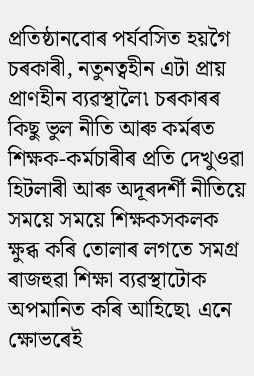প্ৰতিষ্ঠানবোৰ পৰ্যবসিত হয়গৈ চৰকাৰী, নতুনত্বহীন এটা প্ৰায় প্ৰাণহীন ব্যৱস্থালৈ৷ চৰকাৰৰ কিছু ভুল নীতি আৰু কৰ্মৰত শিক্ষক-কৰ্মচাৰীৰ প্ৰতি দেখুওৱা হিটলাৰী আৰু অদূৰদৰ্শী নীতিয়ে সময়ে সময়ে শিক্ষকসকলক ক্ষুব্ধ কৰি তোলাৰ লগতে সমগ্ৰ ৰাজহুৱা শিক্ষা ব্যৱস্থাটোক অপমানিত কৰি আহিছে৷ এনে ক্ষোভৰেই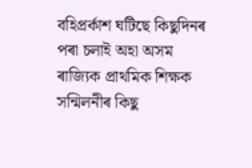বহিপ্ৰৰ্কাশ ঘটিছে কিছুদিনৰ পৰা চলাই অহা অসম ৰাজ্যিক প্ৰাথমিক শিক্ষক সন্মিলনীৰ কিছু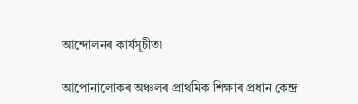আন্দোলনৰ কাৰ্যসূচীত৷

আপোনালোকৰ অঞ্চলৰ প্ৰাথমিক শিক্ষাৰ প্ৰধান কেন্দ্ৰ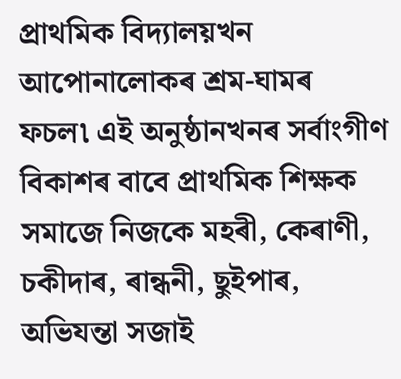প্ৰাথমিক বিদ্যালয়খন আপোনালোকৰ শ্ৰম-ঘামৰ ফচল৷ এই অনুষ্ঠানখনৰ সৰ্বাংগীণ বিকাশৰ বাবে প্ৰাথমিক শিক্ষক সমাজে নিজকে মহৰী, কেৰাণী, চকীদাৰ, ৰান্ধনী, ছুইপাৰ, অভিযন্তা সজাই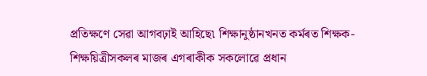প্ৰতিক্ষণে সেৱা আগবঢ়াই আহিছে৷ শিক্ষানুষ্ঠানখনত কৰ্মৰত শিক্ষক-শিক্ষয়িত্ৰীসকলৰ মাজৰ এগৰাকীক সকলোৱে প্ৰধান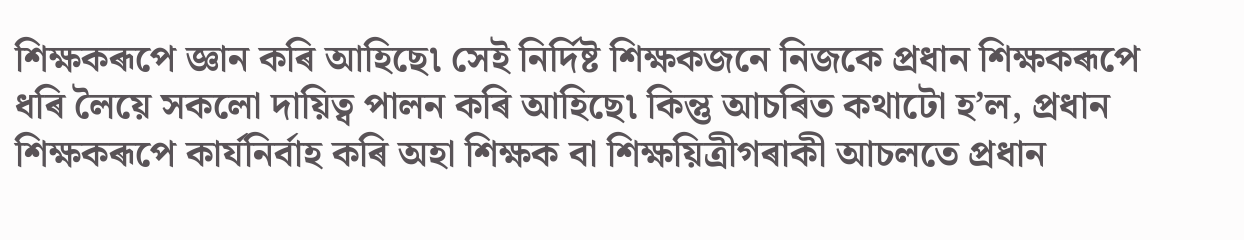শিক্ষকৰূপে জ্ঞান কৰি আহিছে৷ সেই নিৰ্দিষ্ট শিক্ষকজনে নিজকে প্ৰধান শিক্ষকৰূপে ধৰি লৈয়ে সকলো দায়িত্ব পালন কৰি আহিছে৷ কিন্তু আচৰিত কথাটো হ’ল, প্ৰধান শিক্ষকৰূপে কাৰ্যনিৰ্বাহ কৰি অহা শিক্ষক বা শিক্ষয়িত্ৰীগৰাকী আচলতে প্ৰধান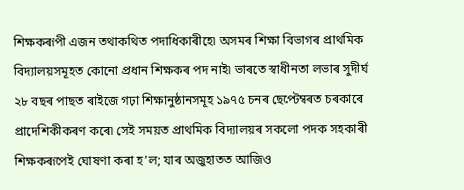শিক্ষকৰূপী এজন তথাকথিত পদাধিকাৰীহে৷ অসমৰ শিক্ষা বিভাগৰ প্ৰাথমিক বিদ্যালয়সমূহত কোনো প্ৰধান শিক্ষকৰ পদ নাই৷ ভাৰতে স্বাধীনতা লভাৰ সুদীৰ্ঘ ২৮ বছৰ পাছত ৰাইজে গঢ়া শিক্ষানুষ্ঠানসমূহ ১৯৭৫ চনৰ ছেপ্টেম্বৰত চৰকাৰে প্ৰাদেশিকীকৰণ কৰে৷ সেই সময়ত প্ৰাথমিক বিদ্যালয়ৰ সকলো পদক সহকাৰী শিক্ষকৰূপেই ঘোষণা কৰা হ’ল; যাৰ অজুহাতত আজিও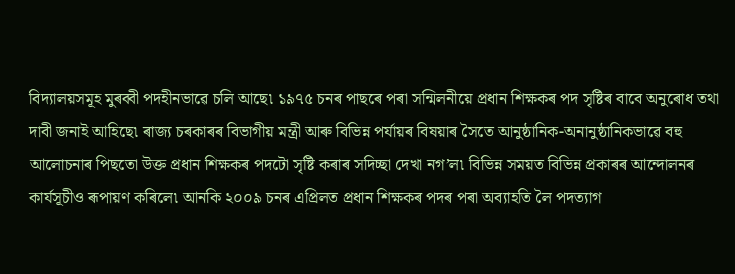বিদ্যালয়সমূহ মুৰব্বী পদহীনভাৱে চলি আছে৷ ১৯৭৫ চনৰ পাছৰে পৰা সন্মিলনীয়ে প্ৰধান শিক্ষকৰ পদ সৃষ্টিৰ বাবে অনুৰোধ তথা দাবী জনাই আহিছে৷ ৰাজ্য চৰকাৰৰ বিভাগীয় মন্ত্ৰী আৰু বিভিন্ন পৰ্যায়ৰ বিষয়াৰ সৈতে আনুষ্ঠানিক-অনানুষ্ঠানিকভাৱে বহু আলোচনাৰ পিছতো উক্ত প্ৰধান শিক্ষকৰ পদটো সৃষ্টি কৰাৰ সদিচ্ছা দেখা নগ’ল৷ বিভিন্ন সময়ত বিভিন্ন প্ৰকাৰৰ আন্দোলনৰ কাৰ্যসূচীও ৰূপায়ণ কৰিলে৷ আনকি ২০০৯ চনৰ এপ্ৰিলত প্ৰধান শিক্ষকৰ পদৰ পৰা অব্যাহতি লৈ পদত্যাগ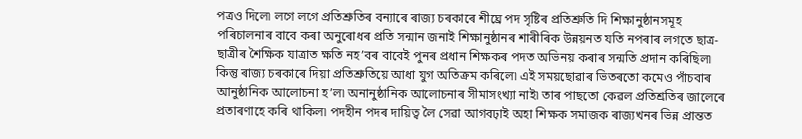পত্ৰও দিলে৷ লগে লগে প্ৰতিশ্ৰুতিৰ বন্যাৰে ৰাজ্য চৰকাৰে শীঘ্ৰে পদ সৃষ্টিৰ প্ৰতিশ্ৰুতি দি শিক্ষানুষ্ঠানসমূহ পৰিচালনাৰ বাবে কৰা অনুৰোধৰ প্ৰতি সন্মান জনাই শিক্ষানুষ্ঠানৰ শাৰীৰিক উন্নয়নত যতি নপৰাৰ লগতে ছাত্ৰ-ছাত্ৰীৰ শৈক্ষিক যাত্ৰাত ক্ষতি নহ’বৰ বাবেই পুনৰ প্ৰধান শিক্ষকৰ পদত অভিনয় কৰাৰ সন্মতি প্ৰদান কৰিছিল৷ কিন্তু ৰাজ্য চৰকাৰে দিয়া প্ৰতিশ্ৰুতিয়ে আধা যুগ অতিক্ৰম কৰিলে৷ এই সময়ছোৱাৰ ভিতৰতো কমেও পাঁচবাৰ আনুষ্ঠানিক আলোচনা হ’ল৷ অনানুষ্ঠানিক আলোচনাৰ সীমাসংখ্যা নাই৷ তাৰ পাছতো কেৱল প্ৰতিশ্ৰতিৰ জালেৰে প্ৰতাৰণাহে কৰি থাকিল৷ পদহীন পদৰ দায়িত্ব লৈ সেৱা আগবঢ়াই অহা শিক্ষক সমাজক ৰাজ্যখনৰ ভিন্ন প্ৰান্তত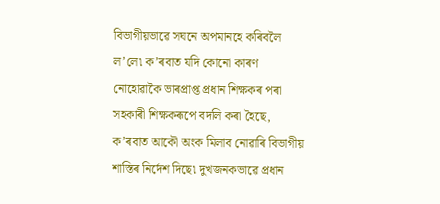বিভাগীয়ভাৱে সঘনে অপমানহে কৰিবলৈ ল’লে৷ ক’ৰবাত যদি কোনো কাৰণ নোহোৱাকৈ ভাৰপ্ৰাপ্ত প্ৰধান শিক্ষকৰ পৰা সহকাৰী শিক্ষকৰূপে বদলি কৰা হৈছে, ক’ৰবাত আকৌ অংক মিলাব নোৱাৰি বিভাগীয় শাস্তিৰ নিৰ্দেশ দিছে৷ দুখজনকভাৱে প্ৰধান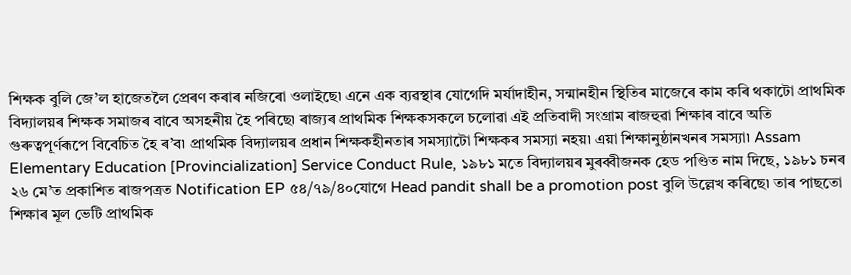শিক্ষক বুলি জে’ল হাজেতলৈ প্ৰেৰণ কৰাৰ নজিৰো ওলাইছে৷ এনে এক ব্যৱস্থাৰ যোগেদি মৰ্যাদাহীন, সন্মানহীন স্থিতিৰ মাজেৰে কাম কৰি থকাটো প্ৰাথমিক বিদ্যালয়ৰ শিক্ষক সমাজৰ বাবে অসহনীয় হৈ পৰিছে৷ ৰাজ্যৰ প্ৰাথমিক শিক্ষকসকলে চলোৱা এই প্ৰতিবাদী সংগ্ৰাম ৰাজহুৱা শিক্ষাৰ বাবে অতি গুৰুত্বপূৰ্ণৰূপে বিবেচিত হৈ ৰ’ব৷ প্ৰাথমিক বিদ্যালয়ৰ প্ৰধান শিক্ষকহীনতাৰ সমস্যাটো শিক্ষকৰ সমস্যা নহয়৷ এয়া শিক্ষানুষ্ঠানখনৰ সমস্যা৷ Assam Elementary Education [Provincialization] Service Conduct Rule, ১৯৮১ মতে বিদ্যালয়ৰ মুৰব্বীজনক হেড পণ্ডিত নাম দিছে, ১৯৮১ চনৰ ২৬ মে’ত প্ৰকাশিত ৰাজপত্ৰত Notification EP ৫৪/৭৯/৪০যোগে Head pandit shall be a promotion post বুলি উল্লেখ কৰিছে৷ তাৰ পাছতো শিক্ষাৰ মূল ভেটি প্ৰাথমিক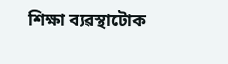শিক্ষা ব্যৱস্থাটোক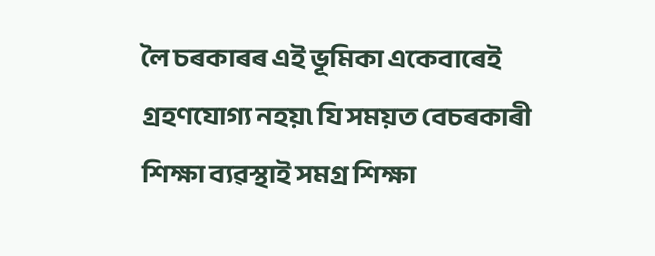লৈ চৰকাৰৰ এই ভূমিকা একেবাৰেই গ্ৰহণযোগ্য নহয়৷ যি সময়ত বেচৰকাৰী শিক্ষা ব্যৱস্থাই সমগ্ৰ শিক্ষা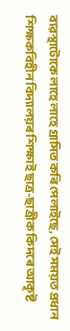ব্যৱস্থাটোকে লাহে লাহে গ্ৰাসিত কৰি পেলাইছে, সেই সময়ত প্ৰধান শিক্ষকবিহীন বিদ্যালয়ৰ শিক্ষাই ছাত্ৰ-ছাত্ৰীক কিদৰে আকৃষ্ট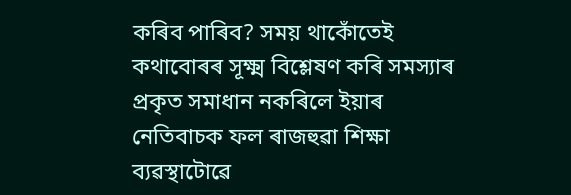কৰিব পাৰিব? সময় থাকোঁতেই কথাবোৰৰ সূক্ষ্ম বিশ্লেষণ কৰি সমস্যাৰ প্ৰকৃত সমাধান নকৰিলে ইয়াৰ নেতিবাচক ফল ৰাজহুৱা শিক্ষা ব্যৱস্থাটোৱে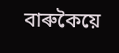বাৰুকৈয়ে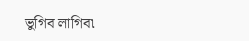ভুগিব লাগিব৷